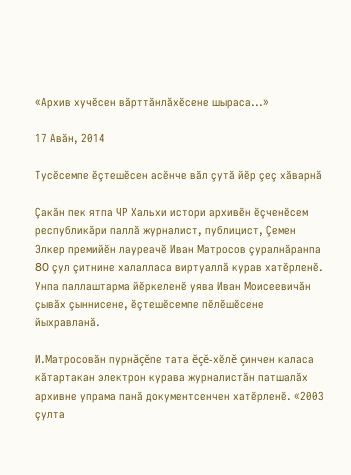«Архив хучĕсен вăрттăнлăхĕсене шыраса...»

17 Авăн, 2014

Тусĕсемпе ĕçтешĕсен асĕнче вăл çутă йĕр çеç хăварнă

Çакăн пек ятпа ЧР Хальхи истори архивĕн ĕçченĕсем республикăри паллă журналист, публицист, Çемен Элкер премийĕн лауреачĕ Иван Матросов çуралнăранпа 80 çул çитнине халалласа виртуаллă курав хатĕрленĕ. Унпа паллаштарма йĕркеленĕ уява Иван Моисеевичăн çывăх çыннисене, ĕçтешĕсемпе пĕлĕшĕсене йыхравланă.

И.Матросовăн пурнăçĕпе тата ĕçĕ-хĕлĕ çинчен каласа кăтартакан электрон курава журналистăн патшалăх архивне упрама панă документсенчен хатĕрленĕ. «2003 çулта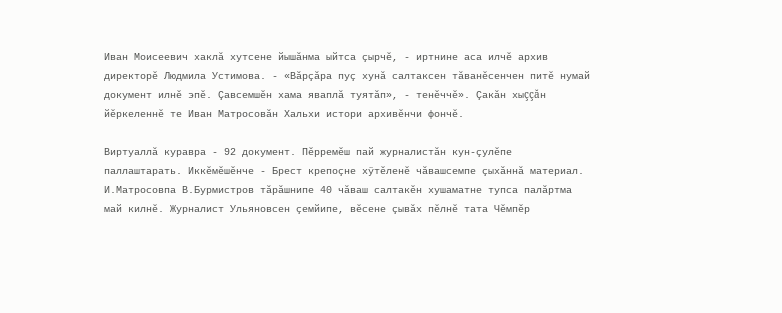Иван Моисеевич хаклă хутсене йышăнма ыйтса çырчĕ, - иртнине аса илчĕ архив директорĕ Людмила Устимова. - «Вăрçăра пуç хунă салтаксен тăванĕсенчен питĕ нумай документ илнĕ эпĕ. Çавсемшĕн хама яваплă туятăп», - тенĕччĕ». Çакăн хыççăн йĕркеленнĕ те Иван Матросовăн Хальхи истори архивĕнчи фончĕ.

Виртуаллă куравра - 92 документ. Пĕрремĕш пай журналистăн кун-çулĕпе паллаштарать. Иккĕмĕшĕнче - Брест крепоçне хÿтĕленĕ чăвашсемпе çыхăннă материал. И.Матросовпа В.Бурмистров тăрăшнипе 40 чăваш салтакĕн хушаматне тупса палăртма май килнĕ. Журналист Ульяновсен çемйипе, вĕсене çывăх пĕлнĕ тата Чĕмпĕр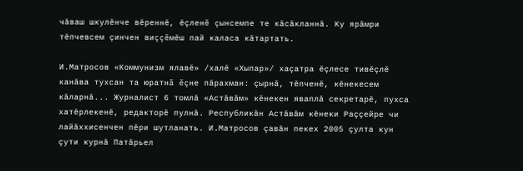чăваш шкулĕнче вĕреннĕ, ĕçленĕ çынсемпе те кăсăкланнă. Ку ярăмри тĕпчевсем çинчен виççĕмĕш пай каласа кăтартать.

И.Матросов «Коммунизм ялавĕ» /халĕ «Хыпар»/ хаçатра ĕçлесе тивĕçлĕ канăва тухсан та юратнă ĕçне пăрахман: çырнă, тĕпченĕ, кĕнекесем кăларнă... Журналист 6 томлă «Астăвăм» кĕнекен яваплă секретарĕ, пухса хатĕрлекенĕ, редакторĕ пулнă. Республикăн Астăвăм кĕнеки Раççейре чи лайăххисенчен пĕри шутланать. И.Матросов çавăн пекех 2005 çулта кун çути курнă Патăрьел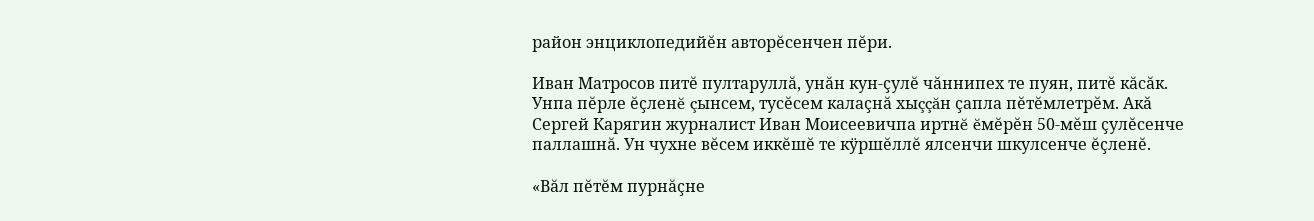район энциклопедийĕн авторĕсенчен пĕри.

Иван Матросов питĕ пултаруллă, унăн кун-çулĕ чăннипех те пуян, питĕ кăсăк. Унпа пĕрле ĕçленĕ çынсем, тусĕсем калаçнă хыççăн çапла пĕтĕмлетрĕм. Акă Сергей Карягин журналист Иван Моисеевичпа иртнĕ ĕмĕрĕн 50-мĕш çулĕсенче паллашнă. Ун чухне вĕсем иккĕшĕ те кÿршĕллĕ ялсенчи шкулсенче ĕçленĕ.

«Вăл пĕтĕм пурнăçне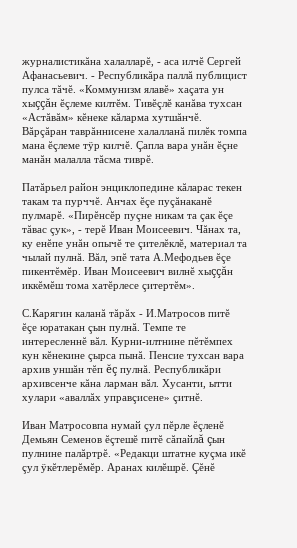журналистикăна халалларĕ, - аса илчĕ Сергей Афанасьевич. - Республикăра паллă публицист пулса тăчĕ. «Коммунизм ялавĕ» хаçата ун хыççăн ĕçлеме килтĕм. Тивĕçлĕ канăва тухсан «Астăвăм» кĕнеке кăларма хутшăнчĕ. Вăрçăран таврăннисене халалланă пилĕк томпа мана ĕçлеме тÿр килчĕ. Çапла вара унăн ĕçне манăн малалла тăсма тиврĕ.

Патăрьел район энциклопедине кăларас текен такам та пурччĕ. Анчах ĕçе пуçăнаканĕ пулмарĕ. «Пирĕнсĕр пуçне никам та çак ĕçе тăвас çук», - терĕ Иван Моисеевич. Чăнах та, ку енĕпе унăн опычĕ те çителĕклĕ, материал та чылай пулнă. Вăл, эпĕ тата А.Мефодьев ĕçе пикентĕмĕр. Иван Моисеевич вилнĕ хыççăн иккĕмĕш тома хатĕрлесе çитертĕм».

С.Карягин каланă тăрăх - И.Матросов питĕ ĕçе юратакан çын пулнă. Темпе те интересленнĕ вăл. Курни-илтнине пĕтĕмпех кун кĕнекине çырса пынă. Пенсие тухсан вара архив уншăн тĕп ĕç пулнă. Республикăри архивсенче кăна ларман вăл. Хусанти, ытти хулари «аваллăх управçисене» çитнĕ.

Иван Матросовпа нумай çул пĕрле ĕçленĕ Демьян Семенов ĕçтешĕ питĕ сăпайлă çын пулнине палăртрĕ. «Редакци штатне куçма икĕ çул ÿкĕтлерĕмĕр. Аранах килĕшрĕ. Çĕнĕ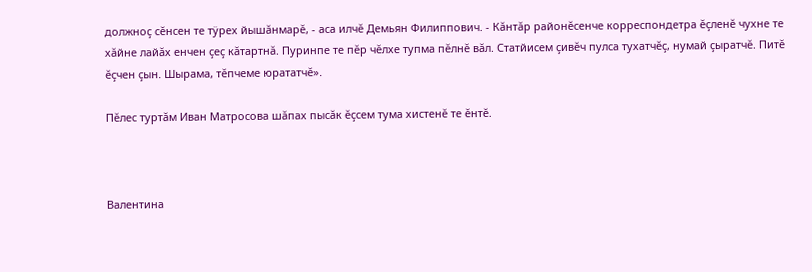должноç сĕнсен те тÿрех йышăнмарĕ, - аса илчĕ Демьян Филиппович. - Кăнтăр районĕсенче корреспондетра ĕçленĕ чухне те хăйне лайăх енчен çеç кăтартнă. Пуринпе те пĕр чĕлхе тупма пĕлнĕ вăл. Статйисем çивĕч пулса тухатчĕç, нумай çыратчĕ. Питĕ ĕçчен çын. Шырама, тĕпчеме юрататчĕ».

Пĕлес туртăм Иван Матросова шăпах пысăк ĕçсем тума хистенĕ те ĕнтĕ.



Валентина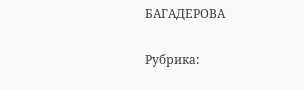БАГАДЕРОВА

Рубрика: